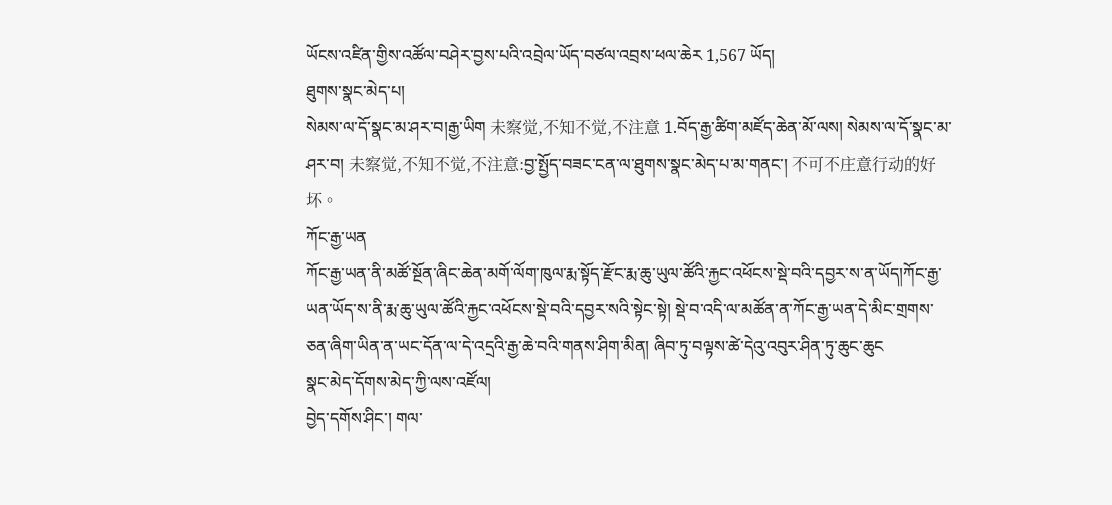ཡོངས་འཛིན་གྱིས་འཚོལ་བཤེར་བྱས་པའི་འབྲེལ་ཡོད་བཙལ་འབྲས་ཕལ་ཆེར 1,567 ཡོད།
ཐུགས་སྣང་མེད་པ།
སེམས་ལ་དོ་སྣང་མ་ཤར་བ།རྒྱ་ཡིག 未察觉,不知不觉,不注意 1.བོད་རྒྱ་ཚིག་མཛོད་ཆེན་མོ་ལས། སེམས་ལ་དོ་སྣང་མ་ཤར་བ། 未察觉,不知不觉,不注意:བྱ་སྤྱོད་བཟང་ངན་ལ་ཐུགས་སྣང་མེད་པ་མ་གནང་། 不可不庄意行动的好坏。
ཀོང་རྒྱ་ཡན
ཀོང་རྒྱ་ཡན་ནི་མཚོ་སྔོན་ཞིང་ཆེན་མགོ་ལོག་ཁུལ་རྨ་སྟོད་རྫོང་རྨ་ཆུ་ཡུལ་ཚོའི་རྐྱང་འཕོངས་སྡེ་བའི་དབྱར་ས་ན་ཡོད།ཀོང་རྒྱ་ཡན་ཡོད་ས་ནི་རྨ་ཆུ་ཡུལ་ཚོའི་རྐྱང་འཕོངས་སྡེ་བའི་དབྱར་སའི་སྟེང་སྟེ། སྡེ་བ་འདི་ལ་མཚོན་ན་ཀོང་རྒྱ་ཡན་དེ་མིང་གྲགས་ཅན་ཞིག་ཡིན་ན་ཡང་དོན་ལ་དེ་འདྲའི་རྒྱ་ཆེ་བའི་གནས་ཤིག་མིན། ཞིབ་ཏུ་བལྟས་ཚེ་དེའུ་འབུར་ཤིན་ཏུ་ཆུང་ཆུང
སྣང་མེད་དོགས་མེད་ཀྱི་ལས་འཛོལ།
བྱེད་དགོས་ཤིང་། གལ་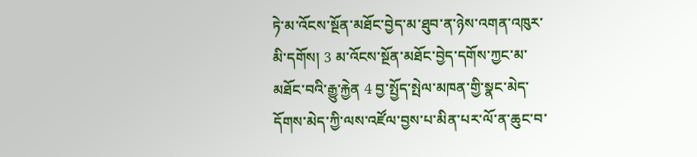ཏེ་མ་འོངས་སྔོན་མཐོང་བྱེད་མ་ཐུབ་ན་ཉེས་འགན་འཁུར་མི་དགོས། 3 མ་འོངས་སྔོན་མཐོང་བྱེད་དགོས་ཀྱང་མ་མཐོང་བའི་རྒྱུ་རྐྱེན 4 བྱ་སྤྱོད་སྤེལ་མཁན་གྱི་སྣང་མེད་དོགས་མེད་ཀྱི་ལས་འཛོལ་བྱས་པ་མིན་པར་ལོ་ན་ཆུང་བ་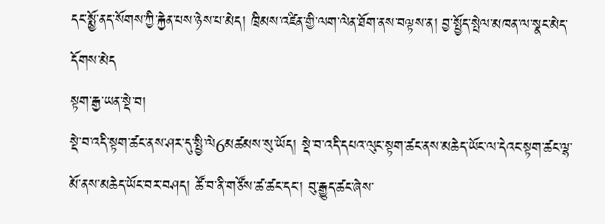དང་སྨྱོ་ནད་སོགས་ཀྱི་རྐྱེན་པས་ཉེས་པ་མེད། ཁྲིམས་འཛིན་གྱི་ལག་ལེན་ཐོག་ནས་བལྟས་ན། བྱ་སྤྱོད་སྤེལ་མཁན་ལ་སྣང་མེད་དོགས་མེད
སྟག་རྒྱ་ཡན་སྡེ་བ།
སྡེ་བ་འདི་སྟག་ཚང་ནས་ཤར་དུ་སྤྱི་ལེ6མཚམས་སུ་ཡོད། སྡེ་བ་འདི་དཔའ་ལུང་སྟག་ཚང་ནས་མཆེད་ཡོང་ལ་དེའང་སྟག་ཚང་ལྷ་མོ་ནས་མཆེད་ཡོང་བར་བཤད། ཚོ་བ་ནི་གཙོས་ཚ་ཚང་དང་། བུ་རྒྱུད་ཚང་ཞེས་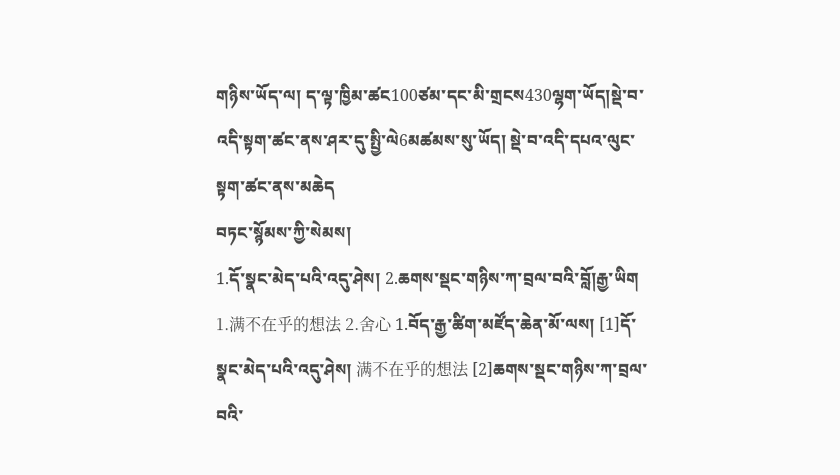གཉིས་ཡོད་ལ། ད་ལྟ་ཁྱིམ་ཚང100ཙམ་དང་མི་གྲངས430ལྷག་ཡོད།སྡེ་བ་འདི་སྟག་ཚང་ནས་ཤར་དུ་སྤྱི་ལེ6མཚམས་སུ་ཡོད། སྡེ་བ་འདི་དཔའ་ལུང་སྟག་ཚང་ནས་མཆེད
བཏང་སྙོམས་ཀྱི་སེམས།
1.དོ་སྣང་མེད་པའི་འདུ་ཤེས། 2.ཆགས་སྡང་གཉིས་ཀ་བྲལ་བའི་བློ།རྒྱ་ཡིག 1.满不在乎的想法 2.舍心 1.བོད་རྒྱ་ཚིག་མཛོད་ཆེན་མོ་ལས། [1]དོ་སྣང་མེད་པའི་འདུ་ཤེས། 满不在乎的想法 [2]ཆགས་སྡང་གཉིས་ཀ་བྲལ་བའི་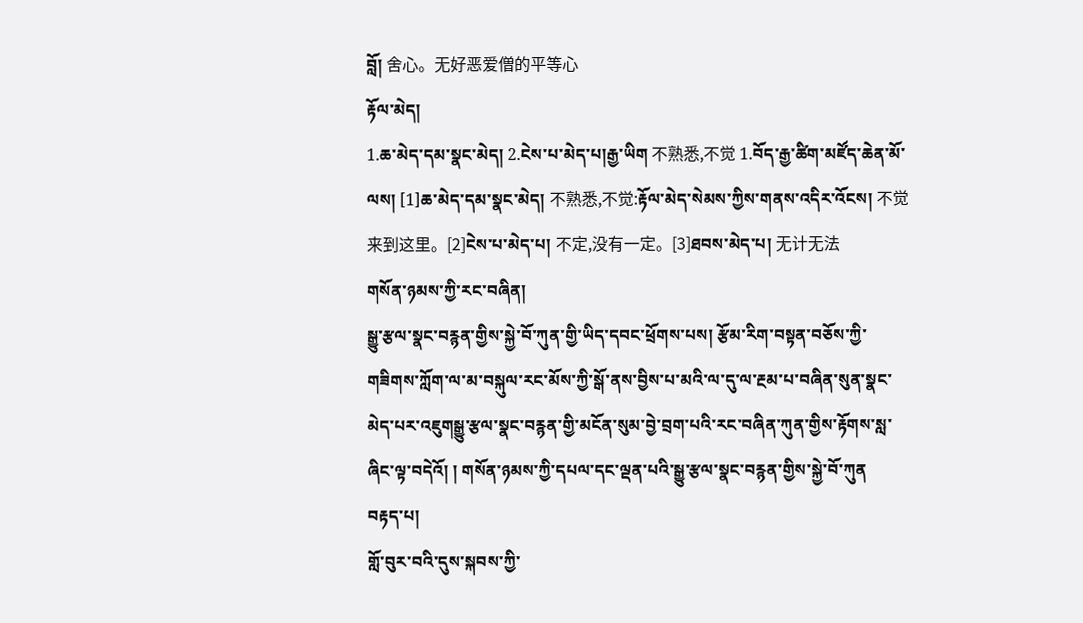བློ། 舍心。无好恶爱僧的平等心
རྟོལ་མེད།
1.ཆ་མེད་དམ་སྣང་མེད། 2.ངེས་པ་མེད་པ།རྒྱ་ཡིག 不熟悉,不觉 1.བོད་རྒྱ་ཚིག་མཛོད་ཆེན་མོ་ལས། [1]ཆ་མེད་དམ་སྣང་མེད། 不熟悉,不觉:རྟོལ་མེད་སེམས་ཀྱིས་གནས་འདིར་འོངས། 不觉来到这里。[2]ངེས་པ་མེད་པ། 不定,没有一定。[3]ཐབས་མེད་པ། 无计无法
གསོན་ཉམས་ཀྱི་རང་བཞིན།
སྒྱུ་རྩལ་སྣང་བརྙན་གྱིས་སྐྱེ་བོ་ཀུན་གྱི་ཡིད་དབང་ཕྲོགས་པས། རྩོམ་རིག་བསྟན་བཅོས་ཀྱི་གཟིགས་ཀློག་ལ་མ་བསྐུལ་རང་མོས་ཀྱི་སྒོ་ནས་བྱིས་པ་མའི་ལ་དུ་ལ་རྔམ་པ་བཞིན་སུན་སྣང་མེད་པར་འཇུགསྒྱུ་རྩལ་སྣང་བརྙན་གྱི་མངོན་སུམ་བྱེ་བྲག་པའི་རང་བཞིན་ཀུན་གྱིས་རྟོགས་སླ་ཞིང་ལྟ་བདེའོ། ། གསོན་ཉམས་ཀྱི་དཔལ་དང་ལྡན་པའི་སྒྱུ་རྩལ་སྣང་བརྙན་གྱིས་སྐྱེ་བོ་ཀུན
བརྟད་པ།
གློ་བུར་བའི་དུས་སྐབས་ཀྱི་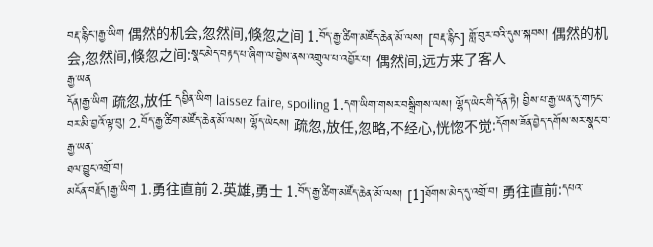བརྡ་རྙིང་།རྒྱ་ཡིག 偶然的机会,忽然间,倏忽之间 1.བོད་རྒྱ་ཚིག་མཛོད་ཆེན་མོ་ལས། [བརྡ་རྙིང] གློ་བུར་བའི་དུས་སྐབས། 偶然的机会,忽然间,倏忽之间:སྣང་མེད་བརྟད་པ་ཞིག་ལ་བྱེས་ནས་འགྲུལ་པ་འབྱོར་པ། 偶然间,远方来了客人
རྒྱ་ཡན
དོན།རྒྱ་ཡིག 疏忽,放任 དབྱིན་ཡིག laissez faire, spoiling 1.དག་ཡིག་གསར་བསྒྲིགས་ལས། ལྷོད་ཡེང་གི་དོན་ཏེ། བྱིས་པ་རྒྱ་ཡན་དུ་གཏང་བར་མི་བྱའོ་ལྟ་བུ། 2.བོད་རྒྱ་ཚིག་མཛོད་ཆེན་མོ་ལས། ལྷོད་ཡེངས། 疏忽,放任,忽略,不经心,恍惚不觉:དོགས་ཟོན་བྱེད་དགོས་སར་སྣང་བ་རྒྱ་ཡན་
ཐལ་བྱུང་འགྲོ་བ།
མངོན་བརྗོད།རྒྱ་ཡིག 1.勇往直前 2.英雄,勇士 1.བོད་རྒྱ་ཚིག་མཛོད་ཆེན་མོ་ལས། [1]ཐོགས་མེད་དུ་འགྲོ་བ། 勇往直前:དཔའ་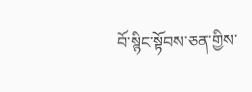བོ་སྙིང་སྟོབས་ཅན་གྱིས་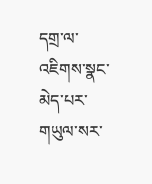དགྲ་ལ་འཇིགས་སྣང་མེད་པར་གཡུལ་སར་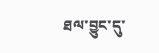ཐལ་བྱུང་དུ་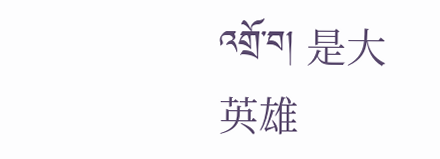འགྲོ་བ། 是大英雄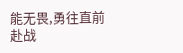能无畏,勇往直前赴战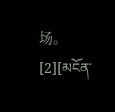场。[2][མངོན་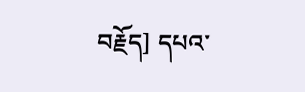བརྗོད] དཔའ་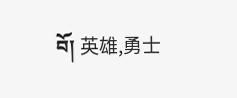བོ། 英雄,勇士